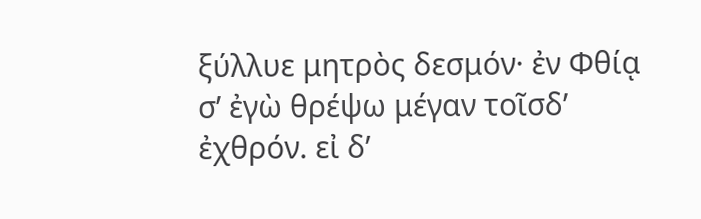ξύλλυε μητρὸς δεσμόν· ἐν Φθίᾳ σ’ ἐγὼ θρέψω μέγαν τοῖσδ’ ἐχθρόν. εἰ δ’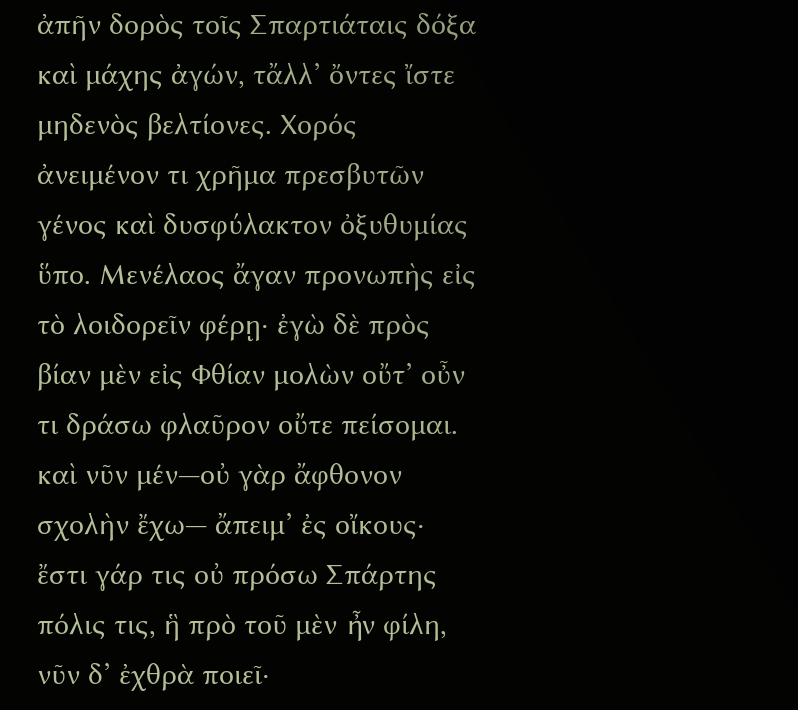ἀπῆν δορὸς τοῖς Σπαρτιάταις δόξα καὶ μάχης ἀγών, τἄλλ’ ὄντες ἴστε μηδενὸς βελτίονες. Χορός ἀνειμένον τι χρῆμα πρεσβυτῶν γένος καὶ δυσφύλακτον ὀξυθυμίας ὕπο. Μενέλαος ἄγαν προνωπὴς εἰς τὸ λοιδορεῖν φέρῃ· ἐγὼ δὲ πρὸς βίαν μὲν εἰς Φθίαν μολὼν οὔτ’ οὖν τι δράσω φλαῦρον οὔτε πείσομαι. καὶ νῦν μέν—οὐ γὰρ ἄφθονον σχολὴν ἔχω— ἄπειμ’ ἐς οἴκους· ἔστι γάρ τις οὐ πρόσω Σπάρτης πόλις τις, ἣ πρὸ τοῦ μὲν ἦν φίλη, νῦν δ’ ἐχθρὰ ποιεῖ·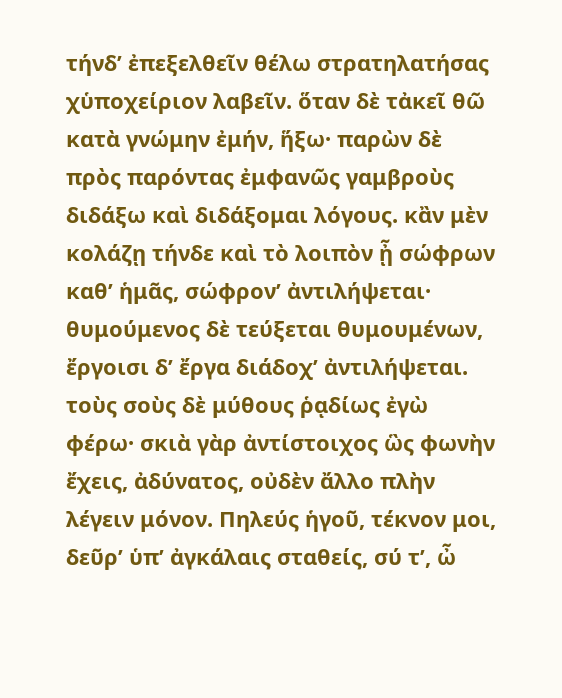τήνδ’ ἐπεξελθεῖν θέλω στρατηλατήσας χὑποχείριον λαβεῖν. ὅταν δὲ τἀκεῖ θῶ κατὰ γνώμην ἐμήν, ἥξω· παρὼν δὲ πρὸς παρόντας ἐμφανῶς γαμβροὺς διδάξω καὶ διδάξομαι λόγους. κἂν μὲν κολάζῃ τήνδε καὶ τὸ λοιπὸν ᾖ σώφρων καθ’ ἡμᾶς, σώφρον’ ἀντιλήψεται· θυμούμενος δὲ τεύξεται θυμουμένων, ἔργοισι δ’ ἔργα διάδοχ’ ἀντιλήψεται. τοὺς σοὺς δὲ μύθους ῥᾳδίως ἐγὼ φέρω· σκιὰ γὰρ ἀντίστοιχος ὣς φωνὴν ἔχεις, ἀδύνατος, οὐδὲν ἄλλο πλὴν λέγειν μόνον. Πηλεύς ἡγοῦ, τέκνον μοι, δεῦρ’ ὑπ’ ἀγκάλαις σταθείς, σύ τ’, ὦ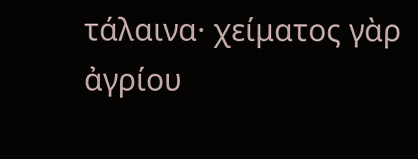τάλαινα· χείματος γὰρ ἀγρίου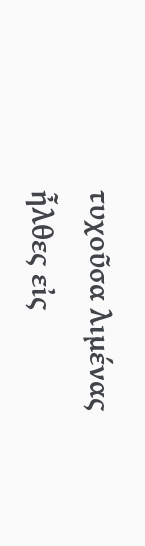τυχοῦσα λιμένας ἦλθες εἰς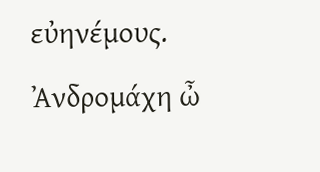εὐηνέμους. Ἀνδρομάχη ὦ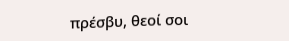πρέσβυ, θεοί σοι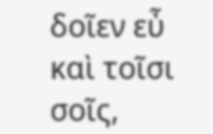δοῖεν εὖ καὶ τοῖσι σοῖς,